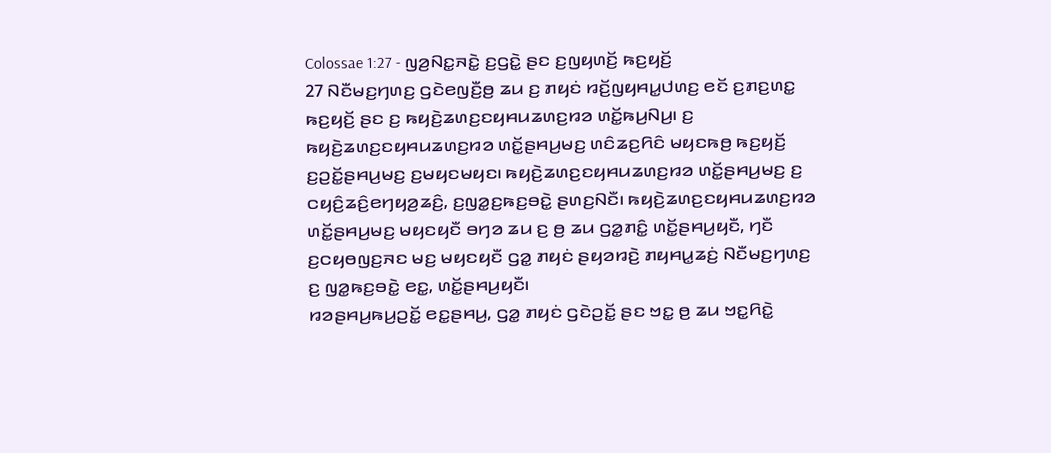Colossae 1:27 - ꤜꤤ꤬ꤡꤢ꤭ꤏꤢꤧ꤭ ꤢ꤬ꤞꤢꤧ꤭ ꤔꤢ ꤢ꤬ꤜꤟꤛꤢꤩ꤬ ꤒꤢ꤬ꤟꤢꤩ꤬
27 ꤡꤢꤪꤗꤢ꤬ꤚꤛꤢ꤬ ꤞꤢꤧꤕꤜꤢꤪ꤬ꤥ꤬ ꤘꤣ ꤢ꤬ ꤊꤟꤢꤦ ꤙꤢꤩ꤬ꤜꤟꤌꤣ꤭ꤓꤛꤢ꤬ ꤕꤢꤩ ꤢ꤬ꤊꤢ꤬ꤛꤢ꤭ ꤒꤢ꤬ꤟꤢꤩ꤬ ꤔꤢ ꤢ꤬ ꤒꤟꤢꤧ꤬ꤘꤛꤢ꤬ꤢꤟꤌꤣꤘꤛꤢ꤬ꤙꤤ ꤛꤢꤩ꤭ꤒꤣ꤬ꤡꤣ꤬꤯ ꤢ꤬ ꤒꤟꤢꤧ꤬ꤘꤛꤢ꤬ꤢꤟꤌꤣꤘꤛꤢ꤬ꤙꤤ ꤛꤢꤩ꤭ꤔꤌꤣ꤬ꤗꤢ꤬ ꤛꤢꤨꤘꤢ꤬ꤖꤢꤨ ꤗꤟꤢꤒꤥ꤬ ꤒꤢ꤬ꤟꤢꤩ꤬ ꤢ꤬ꤑꤢꤩ꤭ꤔꤌꤣ꤬ꤗꤢ꤬ ꤢ꤬ꤗꤟꤢꤗꤟꤢ꤯ ꤒꤟꤢꤧ꤬ꤘꤛꤢ꤬ꤢꤟꤌꤣꤘꤛꤢ꤬ꤙꤤ ꤛꤢꤩ꤭ꤔꤌꤣ꤬ꤗꤢ꤬ ꤢ꤬ ꤍꤟꤢꤨ꤬ꤘꤢꤨ꤬ꤕꤚꤟꤤ꤬ꤘꤢꤨ꤬, ꤢ꤬ꤜꤤ꤭ꤢ꤬ꤒꤢ꤬ꤋꤢꤧ꤭ ꤔꤛꤢ꤬ꤡꤢꤪ꤯ ꤒꤟꤢꤧ꤬ꤘꤛꤢ꤬ꤢꤟꤌꤣꤘꤛꤢ꤬ꤙꤤ ꤛꤢꤩ꤭ꤔꤌꤣ꤬ꤗꤢ꤬ ꤗꤟꤢꤟꤢꤪ ꤋꤚꤤ ꤘꤣ ꤢ꤬ ꤥ꤬ ꤘꤣ ꤞꤤ꤭ꤊꤢꤨ꤭ ꤛꤢꤩ꤭ꤔꤌꤣ꤬ꤟꤢꤪ, ꤚꤢꤪ ꤢ꤬ꤍꤟꤥꤜꤢ꤬ꤏꤢ ꤗꤢ꤬ ꤗꤟꤢꤟꤢꤪ ꤞꤤ꤭ ꤊꤟꤢꤦ ꤔꤟꤤꤙꤢꤧ꤬ ꤊꤟꤌꤣ꤭ꤘꤢꤦ꤬ ꤡꤢꤪꤗꤢ꤬ꤚꤛꤢ꤬ ꤢ꤬ ꤜꤤ꤭ꤒꤢ꤬ꤋꤢꤧ꤭ ꤕꤢ꤭, ꤛꤢꤩ꤭ꤔꤌꤣ꤬ꤟꤢꤪ꤯
ꤙꤤꤔꤌꤣ꤬ꤒꤣ꤬ꤑꤢꤩ꤭ ꤕꤢ꤭ꤔꤌꤣ꤬, ꤞꤤ꤭ ꤊꤟꤢꤦ ꤞꤢꤧꤑꤢꤩ꤭ ꤔꤢ ꤠꤢ꤭ ꤥ꤬ ꤘꤣ ꤠꤢ꤭ꤖꤢꤧ꤭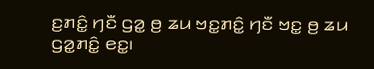ꤢ꤬ꤊꤢꤨ꤭ ꤚꤢꤪ ꤞꤤ꤭ ꤥ꤬ ꤘꤣ ꤠꤢ꤭ꤊꤢꤨ꤭ ꤚꤢꤪ ꤠꤢ꤭ ꤥ꤬ ꤘꤣ ꤞꤤ꤭ꤊꤢꤨ꤭ ꤕꤢ꤭꤯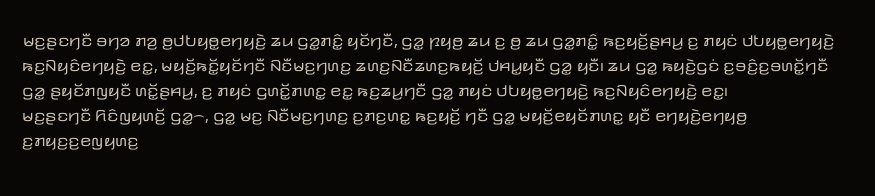ꤗꤢ꤬ꤔꤢꤚꤢꤪ ꤋꤚꤤ ꤊꤤ꤬ ꤥ꤬ꤓꤝꤟꤥ꤭ꤕꤚꤟꤢꤧ꤬ ꤘꤣ ꤞꤤ꤭ꤊꤢꤨ꤭ ꤟꤢꤩꤚꤢꤪ, ꤞꤤ꤭ ꤐꤟꤥ꤬ ꤘꤣ ꤢ꤬ ꤥ꤬ ꤘꤣ ꤞꤤ꤭ꤊꤢꤨ꤭ ꤒꤢ꤬ꤟꤢꤩ꤬ꤔꤌꤣ꤬ ꤢ꤬ ꤊꤟꤢꤦ ꤓꤝꤟꤥ꤭ꤕꤚꤟꤢꤧ꤬ ꤒꤢ꤬ꤡꤟꤢꤨꤕꤚꤟꤢꤧ꤬ ꤕꤢ꤭, ꤗꤟꤢꤩ꤬ꤒꤢꤩ꤭ꤟꤢꤩꤚꤢꤪ ꤡꤢꤪꤗꤢ꤬ꤚꤛꤢ꤬ ꤘꤛꤢ꤬ꤡꤢꤪꤘꤛꤢ꤬ꤒꤟꤢꤩ꤬ ꤓꤌꤣ꤭ꤟꤢꤪ ꤞꤤ꤭ ꤟꤢꤪ꤯ ꤘꤣ ꤞꤤ꤭ ꤒꤟꤢꤧ꤬ꤞꤢꤦ ꤢ꤬ꤋꤢꤨ꤬ꤢ꤬ꤋꤛꤢꤩ꤭ꤚꤢꤪ ꤞꤤ꤭ ꤔꤟꤢꤩꤊꤜꤟꤢꤪ ꤛꤢꤩ꤭ꤔꤌꤣ꤬, ꤢ꤬ ꤊꤟꤢꤦ ꤞꤛꤢꤩ꤭ꤊꤛꤢ꤭ ꤕꤢ꤭ ꤒꤢ꤬ꤘꤣ꤬ꤚꤢꤪ ꤞꤤ꤭ ꤊꤟꤢꤦ ꤓꤝꤟꤥ꤭ꤕꤚꤟꤢꤧ꤬ ꤒꤢ꤬ꤡꤟꤢꤨꤕꤚꤟꤢꤧ꤬ ꤕꤢ꤭꤯
ꤗꤢ꤬ꤔꤢꤚꤢꤪ ꤖꤢꤨꤜꤟꤛꤢꤩ꤬ ꤞꤤ꤭꤮, ꤞꤤ꤭ ꤗꤢ꤬ ꤡꤢꤪꤗꤢ꤬ꤚꤛꤢ꤬ ꤢ꤬ꤊꤢ꤬ꤛꤢ꤭ ꤒꤢ꤬ꤟꤢꤩ꤬ ꤚꤢꤪ ꤞꤤ꤭ ꤗꤟꤢꤩ꤬ꤕꤟꤢꤩꤊꤛꤢ꤭ ꤟꤢꤪ ꤕꤚꤟꤢꤧ꤬ꤕꤚꤟꤥ꤬ ꤢ꤬ꤊꤟꤢ꤬ꤢ꤬ꤕꤜꤟꤛꤢ꤬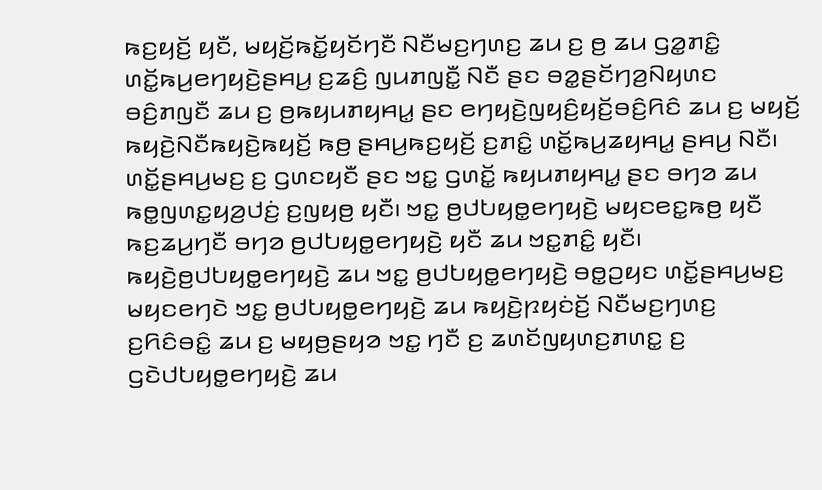ꤒꤢ꤬ꤟꤢꤩ꤬ ꤟꤢꤪ, ꤗꤟꤢꤩ꤬ꤒꤢꤩ꤭ꤟꤢꤩꤚꤢꤪ ꤡꤢꤪꤗꤢ꤬ꤚꤛꤢ꤬ ꤘꤣ ꤢ꤬ ꤥ꤬ ꤘꤣ ꤞꤤ꤭ꤊꤢꤨ꤭ ꤛꤢꤩ꤭ꤒꤣ꤬ꤕꤚꤟꤢꤧ꤬ꤔꤌꤣ꤬ ꤢ꤬ꤘꤢꤨ꤬ ꤜꤣꤊꤜꤢꤪ꤭ ꤡꤢꤪ ꤔꤢ ꤋꤤ꤭ꤔꤢꤩꤚꤤ꤬ꤡꤟꤛꤢ ꤋꤢꤨ꤬ꤊꤜꤢꤪ ꤘꤣ ꤢ꤬ ꤥ꤬ꤒꤟꤣꤊꤟꤌꤣ꤭ ꤔꤢ ꤕꤚꤟꤢꤧ꤬ꤜꤟꤢꤨ꤬ꤟꤢꤩ꤬ꤋꤢꤨ꤬ꤖꤢꤨ ꤘꤣ ꤢ꤬ ꤗꤟꤢꤩ꤬ ꤒꤟꤢꤧ꤬ꤡꤢꤪꤒꤟꤢꤧ꤬ꤒꤟꤢꤩ꤬ ꤒꤥ꤬ ꤔꤌꤣ꤬ꤒꤢ꤬ꤟꤢꤩ꤬ ꤢ꤬ꤊꤢꤨ꤭ ꤛꤢꤩ꤭ꤒꤣ꤬ꤘꤟꤌꤣ꤭ ꤔꤌꤣ꤬ ꤡꤢꤪ꤯
ꤛꤢꤩ꤭ꤔꤌꤣ꤬ꤗꤢ꤬ ꤢ꤬ ꤞꤛꤢꤟꤢꤪ ꤔꤢ ꤠꤢ꤭ ꤞꤛꤢꤩ꤭ ꤒꤟꤣꤊꤟꤌꤣ꤭ ꤔꤢ ꤋꤚꤤ ꤘꤣ ꤒꤥ꤭ꤜꤛꤢ꤭ꤟꤤ꤬ꤓꤢꤦ꤬ ꤢ꤬ꤜꤟꤥ꤬ ꤟꤢꤪ꤯ ꤠꤢ꤭ ꤥ꤬ꤓꤝꤟꤥ꤭ꤕꤚꤟꤢꤧ꤬ ꤗꤟꤢꤕꤢ꤭ꤒꤥ꤬ ꤟꤢꤪ ꤒꤢ꤬ꤘꤣ꤬ꤚꤢꤪ ꤋꤚꤤ ꤥ꤬ꤓꤝꤟꤥ꤭ꤕꤚꤟꤢꤧ꤬ ꤟꤢꤪ ꤘꤣ ꤠꤢ꤭ꤊꤢꤨ꤭ ꤟꤢꤪ꤯ ꤒꤟꤢꤧ꤬ꤥ꤬ꤓꤝꤟꤥ꤭ꤕꤚꤟꤢꤧ꤬ ꤘꤣ ꤠꤢ꤭ ꤥ꤬ꤓꤝꤟꤥ꤭ꤕꤚꤟꤢꤧ꤬ ꤋꤥ꤭ꤑꤟꤢ ꤛꤢꤩ꤭ꤔꤌꤣ꤬ꤗꤢ꤬ ꤗꤟꤢꤕꤚꤢꤧ ꤠꤢ꤭ ꤥ꤬ꤓꤝꤟꤥ꤭ꤕꤚꤟꤢꤧ꤬ ꤘꤣ ꤒꤟꤢꤧ꤬ꤐꤟꤢꤦꤢꤩ꤬ ꤡꤢꤪꤗꤢ꤬ꤚꤛꤢ꤬ ꤢ꤬ꤖꤢꤨꤋꤢꤨ꤭ ꤘꤣ ꤢ꤬ ꤗꤟꤥ꤬ꤔꤟꤤ ꤠꤢ꤭ ꤚꤢꤪ ꤢ꤬ ꤘꤛꤢꤩꤜꤟꤛꤢ꤬ꤊꤛꤢ꤭ ꤢ꤬ ꤞꤢꤧꤓꤝꤟꤥ꤭ꤕꤚꤟꤢꤧ꤬ ꤘꤣ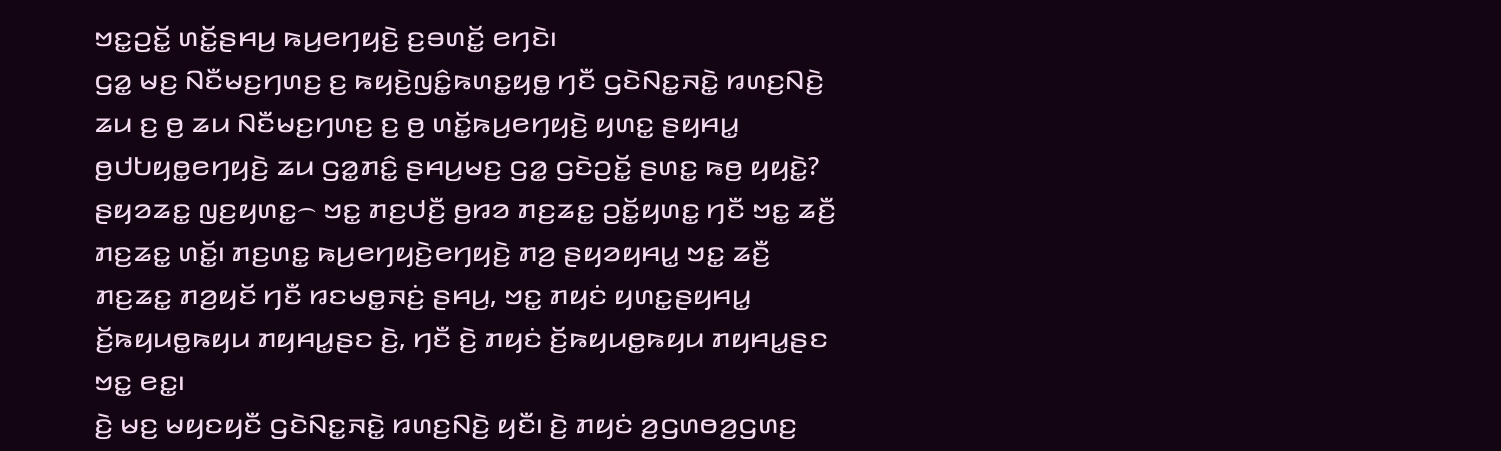ꤠꤢ꤭ꤑꤢꤩ꤭ ꤛꤢꤩ꤭ꤔꤌꤣ꤬ ꤒꤣ꤬ꤕꤚꤟꤢꤧ꤬ ꤢ꤬ꤋꤛꤢꤩ꤭ ꤕꤚꤢꤧ꤯
ꤞꤤ꤭ ꤗꤢ꤬ ꤡꤢꤪꤗꤢ꤬ꤚꤛꤢ꤬ ꤢ꤬ ꤒꤟꤢꤧ꤬ꤜꤢꤨ꤭ꤒꤛꤢ꤭ꤟꤥ꤭ ꤚꤢꤪ ꤞꤢꤧꤡꤢ꤭ꤏꤢꤧ꤭ ꤙꤛꤢ꤬ꤡꤢꤧ꤬ ꤘꤣ ꤢ꤬ ꤥ꤬ ꤘꤣ ꤡꤢꤪꤗꤢ꤬ꤚꤛꤢ꤬ ꤢ꤬ ꤥ꤬ ꤛꤢꤩ꤭ꤒꤣ꤬ꤕꤚꤟꤢꤧ꤬ ꤟꤛꤢ꤭ ꤔꤟꤌꤣ꤭ ꤥ꤬ꤓꤝꤟꤥ꤭ꤕꤚꤟꤢꤧ꤬ ꤘꤣ ꤞꤤ꤭ꤊꤢꤨ꤭ ꤔꤌꤣ꤬ꤗꤢ꤬ ꤞꤤ꤭ ꤞꤢꤧꤑꤢꤩ꤭ ꤔꤛꤢ꤭ ꤒꤥ꤬ ꤟꤟꤢꤧ꤭?
ꤔꤟꤤꤘꤢ꤭ ꤜꤢ꤬ꤟꤛꤢ꤭꤮ ꤠꤢ꤭ ꤊꤢ꤬ꤓꤢꤪ꤬ ꤥ꤬ꤙꤤ ꤊꤢ꤬ꤘꤢ꤭ ꤑꤢꤩ꤭ꤟꤛꤢ꤭ ꤚꤢꤪ ꤠꤢ꤭ ꤘꤢꤪ꤬ ꤊꤢ꤬ꤘꤢ꤭ ꤛꤢꤩ꤭꤯ ꤊꤢ꤬ꤛꤢ꤭ ꤒꤣ꤬ꤕꤚꤟꤢꤧ꤬ꤕꤚꤟꤢꤧ꤬ ꤊꤤ꤬ ꤔꤟꤤꤟꤌꤣ꤭ ꤠꤢ꤭ ꤘꤢꤪ꤬ ꤊꤢ꤬ꤘꤢ꤭ ꤊꤤ꤬ꤟꤢꤩ ꤚꤢꤪ ꤙꤢꤗꤥ꤭ꤏꤢꤦ꤬ ꤔꤌꤣ꤬, ꤠꤢ꤭ ꤊꤟꤢꤦ ꤟꤛꤢ꤭ꤔꤟꤌꤣ꤭ ꤢꤩ꤬ꤒꤟꤣꤥ꤭ꤒꤟꤣ ꤊꤟꤌꤣ꤭ꤔꤢ ꤢꤧ꤬, ꤚꤢꤪ ꤢꤧ꤬ ꤊꤟꤢꤦ ꤢꤩ꤬ꤒꤟꤣꤥ꤭ꤒꤟꤣ ꤊꤟꤌꤣ꤭ꤔꤢ ꤠꤢ꤭ ꤕꤢ꤭꤯
ꤢꤧ꤬ ꤗꤢ꤬ ꤗꤟꤢꤟꤢꤪ ꤞꤢꤧꤡꤢ꤭ꤏꤢꤧ꤭ ꤙꤛꤢ꤬ꤡꤢꤧ꤬ ꤟꤢꤪ꤯ ꤢꤧ꤬ ꤊꤟꤢꤦ ꤤ꤬ꤞꤛꤥꤤ꤬ꤞꤛꤢ꤬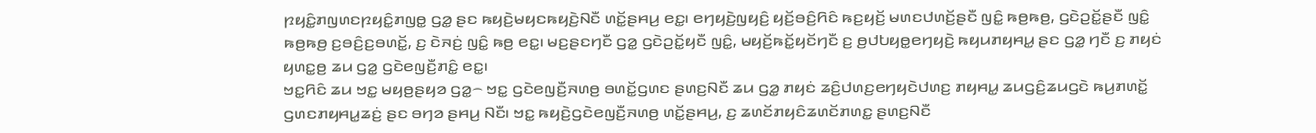ꤐꤟꤢꤨ꤭ꤊꤜꤛꤢꤐꤟꤢꤨ꤭ꤊꤜꤥ꤭ ꤞꤤ꤭ ꤔꤢ ꤒꤟꤢꤧ꤬ꤗꤟꤢꤒꤟꤢꤧ꤬ꤡꤢꤪ ꤛꤢꤩ꤭ꤔꤌꤣ꤬ ꤕꤢ꤭꤯ ꤕꤚꤟꤢꤧ꤬ꤜꤟꤢꤨ꤬ ꤟꤢꤩ꤬ꤋꤢꤨ꤬ꤖꤢꤨ ꤒꤢ꤬ꤟꤢꤩ꤬ ꤗꤛꤢꤓꤛꤢꤩ꤬ꤔꤢꤪ ꤜꤢꤨ꤭ ꤒꤥ꤬ꤒꤥ꤬, ꤞꤢꤧꤑꤢꤩ꤭ꤔꤢꤪ ꤜꤢꤨ꤭ ꤒꤥ꤬ꤒꤥ꤬ ꤢ꤬ꤋꤢꤨ꤬ꤢ꤬ꤋꤛꤢꤩ꤭, ꤢ꤬ ꤢꤧꤏꤢꤦ꤬ ꤜꤢꤨ꤭ ꤒꤥ꤬ ꤕꤢ꤭꤯ ꤗꤢ꤬ꤔꤢꤚꤢꤪ ꤞꤤ꤭ ꤞꤢꤧꤑꤢꤩ꤭ꤟꤢꤪ ꤜꤢꤨ꤭, ꤗꤟꤢꤩ꤬ꤒꤢꤩ꤭ꤟꤢꤩꤚꤢꤪ ꤢ꤬ ꤥ꤬ꤓꤝꤟꤥ꤭ꤕꤚꤟꤢꤧ꤬ ꤒꤟꤣꤊꤟꤌꤣ꤭ ꤔꤢ ꤞꤤ꤭ ꤚꤢꤪ ꤢ꤬ ꤊꤟꤢꤦ ꤟꤛꤢ꤭ꤥ꤬ ꤘꤣ ꤞꤤ꤭ ꤞꤢꤧꤕꤜꤢꤪ꤬ꤊꤢꤨ꤭ ꤕꤢ꤭꤯
ꤠꤢ꤭ꤖꤢꤨ ꤘꤣ ꤠꤢ꤭ ꤗꤟꤥ꤬ꤔꤟꤤ ꤞꤤ꤭꤮ ꤠꤢ꤭ ꤞꤢꤧꤕꤜꤢꤪ꤬ꤏꤛꤥ꤬ ꤋꤛꤢꤩ꤭ꤞꤛꤢ ꤔꤛꤢ꤬ꤡꤢꤪ ꤘꤣ ꤞꤤ꤭ ꤊꤟꤢꤦ ꤘꤢꤨ꤬ꤓꤛꤢ꤬ꤕꤚꤟꤢꤧꤓꤛꤢ꤬ ꤊꤟꤌꤣ꤭ ꤘꤣꤞꤢꤨ꤬ꤘꤣꤞꤢꤧ ꤒꤣ꤬ꤊꤛꤢꤩ꤭ ꤞꤛꤢꤊꤟꤌꤣ꤭ꤘꤢꤦ꤬ ꤔꤢ ꤋꤚꤤ ꤔꤌꤣ꤬ ꤡꤢꤪ꤯ ꤠꤢ꤭ ꤒꤟꤢꤧ꤬ꤞꤢꤧꤕꤜꤢꤪ꤬ꤏꤛꤥ꤬ ꤛꤢꤩ꤭ꤔꤌꤣ꤬, ꤢ꤬ ꤘꤛꤢꤩꤊꤟꤢꤨꤘꤛꤢꤩꤊꤛꤢ꤭ ꤔꤛꤢ꤬ꤡꤢꤪ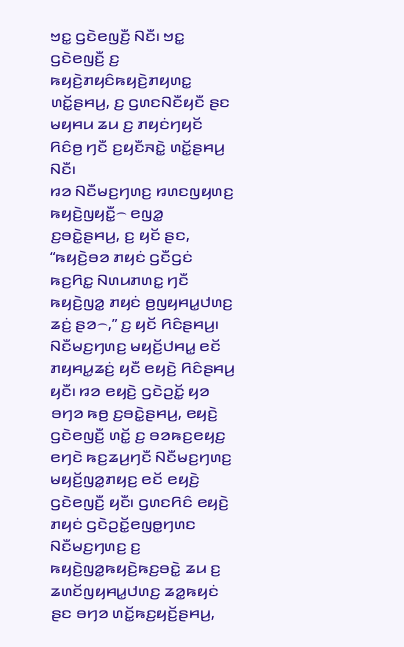ꤠꤢ꤭ ꤞꤢꤧꤕꤜꤢꤪ꤬ ꤡꤢꤪ꤯ ꤠꤢ꤭ ꤞꤢꤧꤕꤜꤢꤪ꤬ ꤢ꤬ ꤒꤟꤢꤧ꤬ꤊꤟꤢꤨꤒꤟꤢꤧ꤬ꤊꤟꤛꤢ꤭ ꤛꤢꤩ꤭ꤔꤌꤣ꤬, ꤢ꤬ ꤞꤛꤢꤡꤢꤪꤟꤢꤪ ꤔꤢ ꤗꤟꤌꤣ ꤘꤣ ꤢ꤬ ꤊꤟꤢꤦꤚꤟꤢꤩ ꤖꤢꤨꤥ꤬ ꤚꤢꤪ ꤢ꤬ꤟꤢꤪꤏꤢꤧ꤭ ꤛꤢꤩ꤭ꤔꤌꤣ꤬ ꤡꤢꤪ꤯
ꤙꤤ ꤡꤢꤪꤗꤢ꤬ꤚꤛꤢ꤬ ꤙꤛꤢꤜꤟꤛꤢ꤬ ꤒꤟꤢꤧ꤬ꤜꤟꤢꤪ꤭꤮ ꤕꤜꤤ꤭ ꤢ꤬ꤋꤢꤧ꤭ꤔꤌꤣ꤬, ꤢ꤬ ꤟꤢꤩ ꤔꤢ, “ꤒꤟꤢꤧ꤬ꤋꤤ ꤊꤟꤢꤦ ꤞꤢꤪꤞꤢꤦ ꤒꤢ꤬ꤖꤢ꤭ ꤡꤛꤣꤊꤛꤢ꤭ ꤚꤢꤪ ꤒꤟꤢꤧ꤬ꤜꤤ꤭ ꤊꤟꤢꤦ ꤥ꤬ꤜꤟꤌꤣ꤭ꤓꤛꤢ꤬ ꤘꤢꤦ꤬ ꤔꤤ꤮,” ꤢ꤬ ꤟꤢꤩ ꤖꤢꤨꤔꤌꤣ꤬꤯ ꤡꤢꤪꤗꤢ꤬ꤚꤛꤢ꤬ ꤗꤟꤢꤩ꤬ꤓꤌꤣ꤭ ꤕꤢꤩ ꤊꤟꤌꤣ꤭ꤘꤢꤦ꤬ ꤟꤢꤪ ꤕꤟꤢꤧ꤬ ꤖꤢꤨꤔꤌꤣ꤬ ꤟꤢꤪ꤯ ꤙꤤ ꤕꤟꤢꤧ꤬ ꤞꤢꤧꤑꤢꤩ꤭ ꤟꤤ ꤋꤚꤤ ꤒꤥ꤬ ꤢ꤬ꤋꤢꤧ꤭ꤔꤌꤣ꤬, ꤕꤟꤢꤧ꤬ ꤞꤢꤧꤕꤜꤢꤪ꤬ ꤛꤢꤩ꤭ ꤢ꤬ ꤋꤤꤒꤢ꤬ꤕꤟꤢ꤬ ꤕꤚꤢꤧ ꤒꤢ꤬ꤘꤣ꤬ꤚꤢꤪ ꤡꤢꤪꤗꤢ꤬ꤚꤛꤢ꤬ ꤗꤟꤢꤩ꤬ꤜꤤ꤭ꤊꤟꤢ꤬ ꤕꤢꤩ ꤕꤟꤢꤧ꤬ ꤞꤢꤧꤕꤜꤢꤪ꤬ ꤟꤢꤪ꤯ ꤞꤛꤢꤖꤢꤨ ꤕꤟꤢꤧ꤬ ꤊꤟꤢꤦ ꤞꤢꤧꤑꤢꤩ꤭ꤕꤜꤥ꤭ꤚꤛꤢ ꤡꤢꤪꤗꤢ꤬ꤚꤛꤢ꤬ ꤢ꤬ ꤒꤟꤢꤧ꤬ꤜꤤ꤭ꤒꤟꤢꤧ꤬ꤒꤢ꤬ꤋꤢꤧ꤭ ꤘꤣ ꤢ꤬ ꤘꤛꤢꤩꤜꤟꤌꤣ꤭ꤓꤛꤢ꤬ ꤘꤤ꤭ꤒꤟꤢꤦ ꤔꤢ ꤋꤚꤤ ꤛꤢꤩ꤭ꤒꤢ꤬ꤟꤢꤩ꤬ꤔꤌꤣ꤬,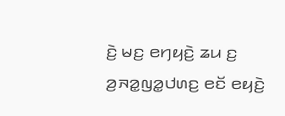ꤢꤧ꤬ ꤗꤢ꤬ ꤕꤚꤟꤢꤧ꤬ ꤘꤣ ꤢ꤬ ꤤ꤬ꤏꤤ꤭ꤜꤤ꤭ꤓꤛꤢ꤬ ꤕꤢꤩ ꤕꤟꤢꤧ꤬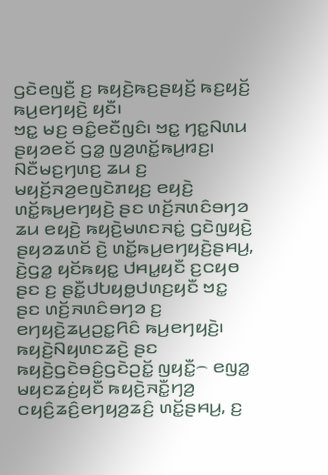ꤞꤢꤧꤕꤜꤢꤪ꤬ ꤢ꤬ ꤒꤟꤢꤧ꤬ꤒꤢ꤬ꤔꤟꤢꤩ꤬ ꤒꤢ꤬ꤟꤢꤩ꤬ ꤒꤣ꤬ꤕꤚꤟꤢꤧ꤬ ꤟꤢꤪ꤯
ꤠꤢ꤭ ꤗꤢ꤬ ꤋꤢꤨ꤭ꤕꤢꤪꤜꤢꤨ꤯ ꤠꤢ꤭ ꤚꤢ꤭ꤡꤛꤣ ꤔꤟꤤꤕꤢꤩ ꤞꤤ꤭ ꤜꤤ꤬ꤛꤢꤩ꤭ꤒꤣ꤬ꤙꤢ꤬꤯ ꤡꤢꤪꤗꤢ꤬ꤚꤛꤢ꤬ ꤘꤣ ꤢ꤬ ꤗꤟꤢꤩ꤬ꤏꤤ꤬ꤕꤜꤢꤧꤊꤟꤢ꤬ ꤕꤟꤢꤧ꤬ ꤛꤢꤩ꤭ꤒꤣ꤬ꤕꤚꤟꤢꤧ꤬ ꤔꤢ ꤛꤢꤩ꤬ꤏꤛꤢꤨꤋꤚꤤ ꤘꤣ ꤕꤟꤢꤧ꤬ ꤒꤟꤢꤧ꤬ꤗꤛꤢꤏꤢꤦ꤭ ꤞꤢꤧꤜꤟꤢꤧ꤬ ꤔꤟꤤꤘꤛꤢꤩ ꤢꤧ꤬ ꤛꤢꤩ꤭ꤒꤣ꤬ꤕꤚꤟꤢꤧ꤬ꤔꤌꤣ꤬, ꤢꤧ꤬ꤞꤤ꤭ ꤟꤢꤩꤒꤟꤢ꤭ ꤓꤌꤣ꤭ꤟꤢꤪ ꤢ꤬ꤍꤟꤥ ꤔꤢ ꤢ꤬ ꤔꤢꤪ꤭ꤓꤝꤟꤥ꤭ꤓꤛꤢ꤬ꤟꤢꤪ ꤠꤢ꤭ ꤔꤢ ꤛꤢꤩ꤬ꤏꤛꤢꤨꤋꤚꤤ ꤢ꤬ ꤕꤚꤟꤢꤧ꤬ꤘꤣ꤬ꤑꤢ꤭ꤖꤢꤨ ꤒꤣ꤬ꤕꤚꤟꤢꤧ꤬꤯
ꤒꤟꤢꤧ꤬ꤡꤟꤛꤢꤘꤢꤧ꤬ ꤔꤢ ꤒꤟꤢꤧ꤬ꤞꤢꤧꤋꤢꤨ꤬ꤞꤢꤧꤑꤢꤩ꤭ ꤜꤟꤢꤪ꤭꤮ ꤕꤜꤤ꤭ ꤗꤟꤢꤘꤢꤦ꤬ꤟꤢꤪ ꤒꤟꤢꤧ꤬ꤏꤢꤪ꤭ꤚꤤ꤬ ꤍꤟꤢꤨ꤬ꤘꤢꤨ꤬ꤕꤚꤟꤤ꤬ꤘꤢꤨ꤬ ꤛꤢꤩ꤭ꤔꤌꤣ꤬, ꤢ꤬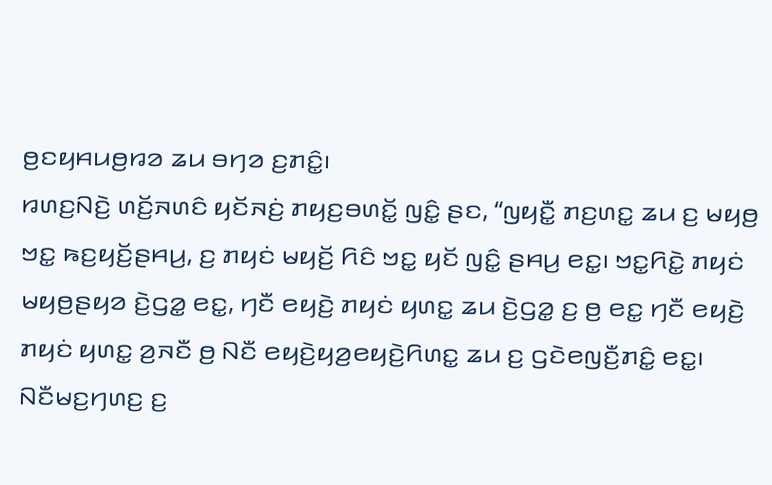ꤥ꤬ꤢꤟꤌꤣꤥ꤬ꤙꤤ ꤘꤣ ꤋꤚꤤ ꤢ꤬ꤊꤢꤨ꤭꤯
ꤙꤛꤢ꤬ꤡꤢꤧ꤬ ꤛꤢꤩ꤬ꤏꤛꤢꤨ ꤟꤢꤩꤏꤢꤦ꤬ ꤊꤟꤢ꤬ꤋꤛꤢꤩ꤭ ꤜꤢꤨ꤭ ꤔꤢ, “ꤜꤟꤢꤪ꤭ ꤊꤢ꤬ꤛꤢ꤭ ꤘꤣ ꤢ꤬ ꤗꤟꤥ꤬ ꤠꤢ꤭ ꤒꤢ꤬ꤟꤢꤩ꤬ꤔꤌꤣ꤬, ꤢ꤬ ꤊꤟꤢꤦ ꤗꤟꤢꤩ꤬ ꤖꤢꤨ ꤠꤢ꤭ ꤟꤢꤩ ꤜꤢꤨ꤭ ꤔꤌꤣ꤬ ꤕꤢ꤭꤯ ꤠꤢ꤭ꤖꤢꤧ꤭ ꤊꤟꤢꤦ ꤗꤟꤥ꤬ꤔꤟꤤ ꤢꤧ꤬ꤞꤤ꤭ ꤕꤢ꤭, ꤚꤢꤪ ꤕꤟꤢꤧ꤬ ꤊꤟꤢꤦ ꤟꤛꤢ꤭ ꤘꤣ ꤢꤧ꤬ꤞꤤ꤭ ꤢ꤬ ꤥ꤬ ꤕꤢ꤭ ꤚꤢꤪ ꤕꤟꤢꤧ꤬ ꤊꤟꤢꤦ ꤟꤛꤢ꤭ ꤤ꤬ꤏꤢꤪ ꤥ꤬ ꤡꤢꤪ ꤕꤟꤢꤧ꤬ꤟꤤ꤬ꤕꤟꤢꤧ꤬ꤖꤛꤢ꤭ ꤘꤣ ꤢ꤬ ꤞꤢꤧꤕꤜꤢꤪ꤬ꤊꤢꤨ꤭ ꤕꤢ꤭꤯
ꤡꤢꤪꤗꤢ꤬ꤚꤛꤢ꤬ ꤢ꤬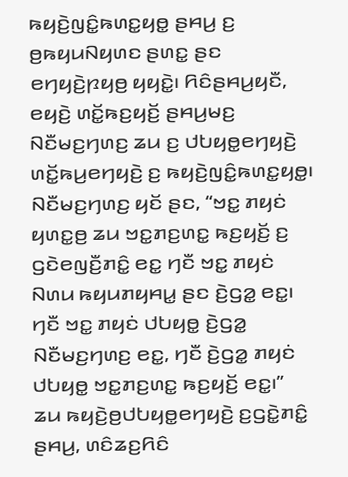ꤒꤟꤢꤧ꤬ꤜꤢꤨ꤭ꤒꤛꤢ꤭ꤟꤥ꤭ ꤔꤌꤣ꤬ ꤢ꤬ ꤥ꤬ꤒꤟꤣꤡꤟꤛꤢ ꤔꤛꤢ꤭ ꤔꤢ ꤕꤚꤟꤢꤧ꤬ꤐꤟꤥ꤬ ꤟꤟꤢꤧ꤭꤯ ꤖꤢꤨꤔꤌꤣ꤬ꤟꤢꤪ, ꤕꤟꤢꤧ꤬ ꤛꤢꤩ꤭ꤒꤢ꤬ꤟꤢꤩ꤬ ꤔꤌꤣ꤬ꤗꤢ꤬ ꤡꤢꤪꤗꤢ꤬ꤚꤛꤢ꤬ ꤘꤣ ꤢ꤬ ꤓꤝꤟꤥ꤭ꤕꤚꤟꤢꤧ꤬ ꤛꤢꤩ꤭ꤒꤣ꤬ꤕꤚꤟꤢꤧ꤬ ꤢ꤬ ꤒꤟꤢꤧ꤬ꤜꤢꤨ꤭ꤒꤛꤢ꤭ꤟꤥ꤭꤯ ꤡꤢꤪꤗꤢ꤬ꤚꤛꤢ꤬ ꤟꤢꤩ ꤔꤢ, “ꤠꤢ꤭ ꤊꤟꤢꤦ ꤟꤛꤢ꤭ꤥ꤬ ꤘꤣ ꤠꤢ꤭ꤊꤢ꤬ꤛꤢ꤭ ꤒꤢ꤬ꤟꤢꤩ꤬ ꤢ꤬ ꤞꤢꤧꤕꤜꤢꤪ꤬ꤊꤢꤨ꤭ ꤕꤢ꤭ ꤚꤢꤪ ꤠꤢ꤭ ꤊꤟꤢꤦ ꤡꤛꤣ ꤒꤟꤣꤊꤟꤌꤣ꤭ ꤔꤢ ꤢꤧ꤬ꤞꤤ꤭ ꤕꤢ꤭꤯ ꤚꤢꤪ ꤠꤢ꤭ ꤊꤟꤢꤦ ꤓꤝꤟꤥ꤭ ꤢꤧ꤬ꤞꤤ꤭ ꤡꤢꤪꤗꤢ꤬ꤚꤛꤢ꤬ ꤕꤢ꤭, ꤚꤢꤪ ꤢꤧ꤬ꤞꤤ꤭ ꤊꤟꤢꤦ ꤓꤝꤟꤥ꤭ ꤠꤢ꤭ꤊꤢ꤬ꤛꤢ꤭ ꤒꤢ꤬ꤟꤢꤩ꤬ ꤕꤢ꤭꤯”
ꤘꤣ ꤒꤟꤢꤧ꤬ꤥ꤬ꤓꤝꤟꤥ꤭ꤕꤚꤟꤢꤧ꤬ ꤢ꤬ꤞꤢꤧ꤭ꤊꤢꤨ꤭ ꤔꤌꤣ꤬, ꤛꤢꤨꤘꤢ꤬ꤖꤢꤨ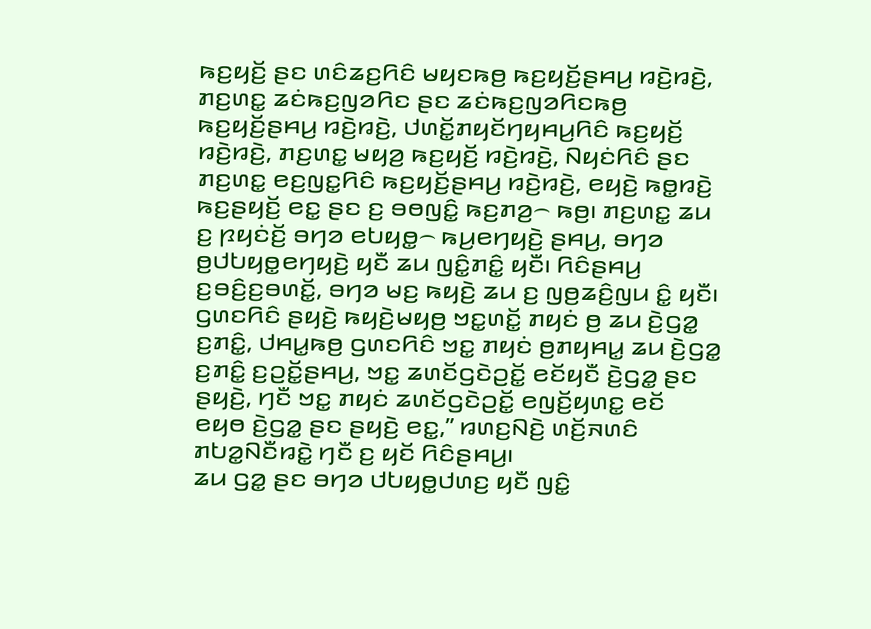ꤒꤢ꤬ꤟꤢꤩ꤬ ꤔꤢ ꤛꤢꤨꤘꤢ꤬ꤖꤢꤨ ꤗꤟꤢꤒꤥ꤬ ꤒꤢ꤬ꤟꤢꤩ꤬ꤔꤌꤣ꤬ ꤙꤢꤧ꤬ꤙꤢꤧ꤬, ꤊꤢ꤬ꤛꤢ꤭ ꤘꤢꤦꤒꤢ꤬ꤜꤤꤖꤢ ꤔꤢ ꤘꤢꤦꤒꤢ꤬ꤜꤤꤖꤢꤒꤥ꤬ ꤒꤢ꤬ꤟꤢꤩ꤬ꤔꤌꤣ꤬ ꤙꤢꤧ꤬ꤙꤢꤧ꤬, ꤓꤛꤢꤩ꤭ꤊꤟꤢꤩꤚꤟꤌꤣ꤬ꤖꤢꤨ ꤒꤢ꤬ꤟꤢꤩ꤬ ꤙꤢꤧ꤬ꤙꤢꤧ꤬, ꤊꤢ꤬ꤛꤢ꤭ ꤗꤟꤤ꤬ ꤒꤢ꤬ꤟꤢꤩ꤬ ꤙꤢꤧ꤬ꤙꤢꤧ꤬, ꤡꤟꤢꤦꤖꤢꤨ ꤔꤢ ꤊꤢ꤬ꤛꤢ꤭ ꤕꤢ꤬ꤜꤢ꤭ꤖꤢꤨ ꤒꤢ꤬ꤟꤢꤩ꤬ꤔꤌꤣ꤬ ꤙꤢꤧ꤬ꤙꤢꤧ꤬, ꤕꤟꤢꤧ꤬ ꤒꤥ꤭ꤙꤢꤧ꤬ ꤒꤢ꤬ꤔꤟꤢꤩ꤬ ꤕꤢ꤭ ꤔꤢ ꤢ꤬ ꤋꤥꤜꤢꤨ꤭ ꤒꤢ꤬ꤊꤤ꤬꤮ ꤒꤥ꤬꤯ ꤊꤢ꤬ꤛꤢ꤭ ꤘꤣ ꤢ꤬ ꤐꤟꤢꤦꤢꤩ꤬ ꤋꤚꤤ ꤕꤝꤟꤥ꤭꤮ ꤒꤣ꤬ꤕꤚꤟꤢꤧ꤬ ꤔꤌꤣ꤬, ꤋꤚꤤ ꤥ꤬ꤓꤝꤟꤥ꤭ꤕꤚꤟꤢꤧ꤬ ꤟꤢꤪ ꤘꤣ ꤜꤢꤨ꤭ꤊꤢꤨ꤭ ꤟꤢꤪ꤯ ꤖꤢꤨꤔꤌꤣ꤬ ꤢ꤬ꤋꤢꤨ꤬ꤢ꤬ꤋꤛꤢꤩ꤭, ꤋꤚꤤ ꤗꤢ꤬ ꤒꤟꤢꤧ꤬ ꤘꤣ ꤢ꤬ ꤜꤥ꤬ꤘꤢꤨ꤬ꤜꤣ ꤢꤨ꤭ ꤟꤢꤪ꤯
ꤞꤛꤢꤖꤢꤨ ꤔꤟꤢꤧ꤬ ꤒꤟꤢꤧ꤬ꤗꤟꤥ꤬ ꤠꤢ꤭ꤛꤢꤩ꤭ ꤊꤟꤢꤦ ꤥ꤬ ꤘꤣ ꤢꤧ꤬ꤞꤤ꤭ ꤢ꤬ꤊꤢꤨ꤭, ꤓꤌꤣ꤭ꤒꤥ꤬ ꤞꤛꤢꤖꤢꤨ ꤠꤢ꤭ ꤊꤟꤢꤦ ꤥ꤬ꤊꤟꤌꤣ꤭ ꤘꤣ ꤢꤧ꤬ꤞꤤ꤭ ꤢ꤬ꤊꤢꤨ꤭ ꤢ꤬ꤑꤢꤩ꤭ꤔꤌꤣ꤬, ꤠꤢ꤭ ꤘꤛꤢꤩꤞꤢꤧꤑꤢꤩ꤭ ꤕꤢꤩꤟꤢꤪ ꤢꤧ꤬ꤞꤤ꤭ ꤔꤢ ꤔꤟꤢꤧ꤬, ꤚꤢꤪ ꤠꤢ꤭ ꤊꤟꤢꤦ ꤘꤛꤢꤩꤞꤢꤧꤑꤢꤩ꤭ ꤕꤜꤢꤩ꤬ꤟꤛꤢ꤭ ꤕꤢꤩ ꤕꤟꤥ ꤢꤧ꤬ꤞꤤ꤭ ꤔꤢ ꤔꤟꤢꤧ꤬ ꤕꤢ꤭,” ꤙꤛꤢ꤬ꤡꤢꤧ꤬ ꤛꤢꤩ꤬ꤏꤛꤢꤨ ꤊꤝꤤ꤭ꤡꤢꤪꤙꤢꤧ꤭ ꤚꤢꤪ ꤢ꤬ ꤟꤢꤩ ꤖꤢꤨꤔꤌꤣ꤬꤯
ꤘꤣ ꤞꤤ꤭ ꤔꤢ ꤋꤚꤤ ꤓꤝꤟꤥ꤭ꤓꤛꤢ꤬ ꤟꤢꤪ ꤜꤢꤨ꤭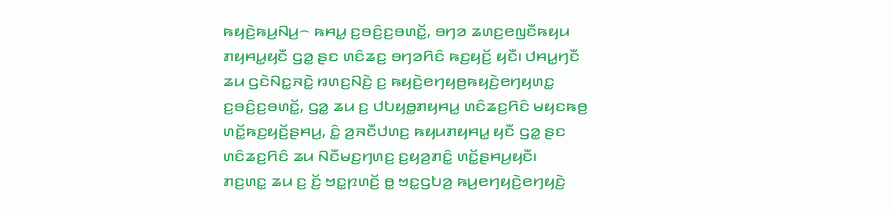ꤒꤟꤢꤧ꤬ꤒꤣ꤬ꤡꤣ꤬꤮ ꤒꤌꤣ꤭ ꤢ꤬ꤋꤢꤨ꤬ꤢ꤬ꤋꤛꤢꤩ꤭, ꤋꤚꤤ ꤘꤛꤢ꤬ꤕꤜꤢꤪꤒꤟꤣ ꤊꤟꤌꤣ꤭ꤟꤢꤪ ꤞꤤ꤭ ꤔꤢ ꤛꤢꤨꤘꤢ꤬ ꤋꤚꤤꤖꤢꤨ ꤒꤢ꤬ꤟꤢꤩ꤬ ꤟꤢꤪ꤯ ꤓꤌꤣ꤭ꤚꤢꤪ ꤘꤣ ꤞꤢꤧꤡꤢ꤭ꤏꤢꤧ꤭ ꤙꤛꤢ꤬ꤡꤢꤧ꤬ ꤢ꤬ ꤒꤟꤢꤧ꤬ꤕꤚꤟꤥ꤬ꤒꤟꤢꤧ꤬ꤕꤚꤟꤛꤢ꤭ ꤢ꤬ꤋꤢꤨ꤬ꤢ꤬ꤋꤛꤢꤩ꤭, ꤞꤤ꤭ ꤘꤣ ꤢ꤬ ꤓꤝꤟꤥ꤭ꤊꤟꤌꤣ꤭ ꤛꤢꤨꤘꤢ꤬ꤖꤢꤨ ꤗꤟꤢꤒꤥ꤬ ꤛꤢꤩ꤭ꤒꤢ꤬ꤟꤢꤩ꤬ꤔꤌꤣ꤬, ꤢꤨ꤭ ꤤ꤬ꤏꤢꤪꤓꤛꤢ꤬ ꤒꤟꤣꤊꤟꤌꤣ꤭ ꤟꤢꤪ ꤞꤤ꤭ ꤔꤢ ꤛꤢꤨꤘꤢ꤬ꤖꤢꤨ ꤘꤣ ꤡꤢꤪꤗꤢ꤬ꤚꤛꤢ꤬ ꤢ꤬ꤟꤤ꤬ꤊꤢꤨ꤭ ꤛꤢꤩ꤭ꤔꤌꤣ꤬ꤟꤢꤪ꤯
ꤊꤢ꤬ꤛꤢ꤭ ꤘꤣ ꤢ꤬ ꤢꤩ꤬ ꤠꤢ꤭ꤐꤛꤢꤩ꤬ ꤥ꤭ ꤠꤢ꤭ꤞꤝꤤ꤬ ꤒꤣ꤬ꤕꤚꤟꤢꤧ꤬ꤕꤚꤟꤢꤧ꤬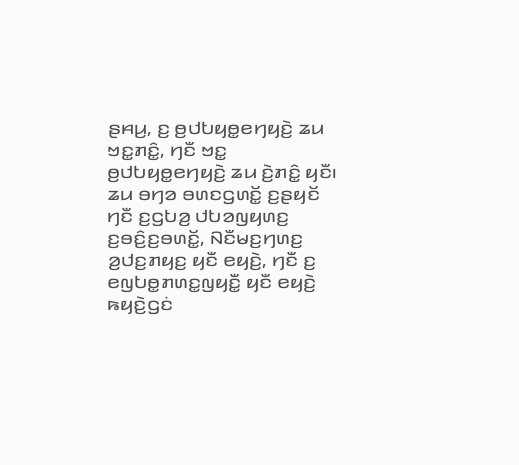ꤔꤌꤣ꤬, ꤢ꤬ ꤥ꤬ꤓꤝꤟꤥ꤭ꤕꤚꤟꤢꤧ꤬ ꤘꤣ ꤠꤢ꤭ꤊꤢꤨ꤭, ꤚꤢꤪ ꤠꤢ꤭ ꤥ꤬ꤓꤝꤟꤥ꤭ꤕꤚꤟꤢꤧ꤬ ꤘꤣ ꤢꤧ꤬ꤊꤢꤨ꤭ ꤟꤢꤪ꤯
ꤘꤣ ꤋꤚꤤ ꤋꤛꤢꤞꤛꤢꤩ꤭ ꤢ꤬ꤔꤟꤢꤩ ꤚꤢꤪ ꤢ꤬ꤞꤝꤤ꤬ ꤓꤝꤤꤜꤟꤛꤢ꤬ ꤢ꤬ꤋꤢꤨ꤬ꤢ꤬ꤋꤛꤢꤩ꤭, ꤡꤢꤪꤗꤢ꤬ꤚꤛꤢ꤬ ꤤ꤬ꤓꤢ꤬ꤊꤟꤢ꤬ ꤟꤢꤪ ꤕꤟꤢꤧ꤬, ꤚꤢꤪ ꤢ꤬ ꤕꤜꤝꤥ꤭ꤊꤛꤢ꤭ꤜꤟꤢꤪ꤭ ꤟꤢꤪ ꤕꤟꤢꤧ꤬ ꤒꤟꤢꤧ꤬ꤞꤢꤦ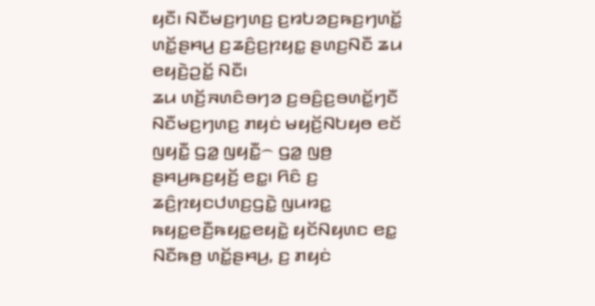ꤟꤢꤪ꤯ ꤡꤢꤪꤗꤢ꤬ꤚꤛꤢ꤬ ꤢ꤬ꤙꤝꤤꤢ꤬ꤒꤢ꤬ꤚꤛꤢꤩ꤭ ꤛꤢꤩ꤭ꤔꤌꤣ꤬ ꤢ꤬ꤘꤢꤨ꤬ꤢ꤬ꤐꤟꤢ꤭ ꤔꤛꤢ꤬ꤡꤢꤪ ꤘꤣ ꤕꤟꤢꤧ꤬ꤑꤢꤩ꤭ ꤡꤢꤪ꤯
ꤘꤣ ꤛꤢꤩ꤬ꤏꤛꤢꤨꤋꤚꤤ ꤢ꤬ꤋꤢꤨ꤬ꤢ꤬ꤋꤛꤢꤩ꤭ꤚꤢꤪ ꤡꤢꤪꤗꤢ꤬ꤚꤛꤢ꤬ ꤊꤟꤢꤦ ꤗꤟꤢꤩ꤬ꤡꤝꤟꤥ ꤕꤢꤩ ꤜꤟꤢꤪ꤭ ꤞꤤ꤭ ꤜꤟꤢꤪ꤭꤮ ꤞꤤ꤭ ꤜꤥ꤬ ꤔꤌꤣ꤬ꤒꤢ꤬ꤟꤢꤩ꤬ ꤕꤢ꤭꤯ ꤖꤢꤨ ꤢ꤬ ꤘꤢꤨ꤬ꤐꤟꤢꤓꤛꤢ꤬ꤞꤢꤧ꤭ ꤜꤣꤙꤢ꤭ ꤒꤟꤢ꤭ꤕꤢꤪ꤬ꤒꤟꤢ꤭ꤕꤟꤢꤧ꤭ ꤟꤢꤩꤡꤟꤛꤢ ꤕꤢ꤭ ꤡꤢꤪꤒꤥ꤬ ꤛꤢꤩ꤭ꤔꤌꤣ꤬, ꤢ꤬ ꤊꤟꤢꤦ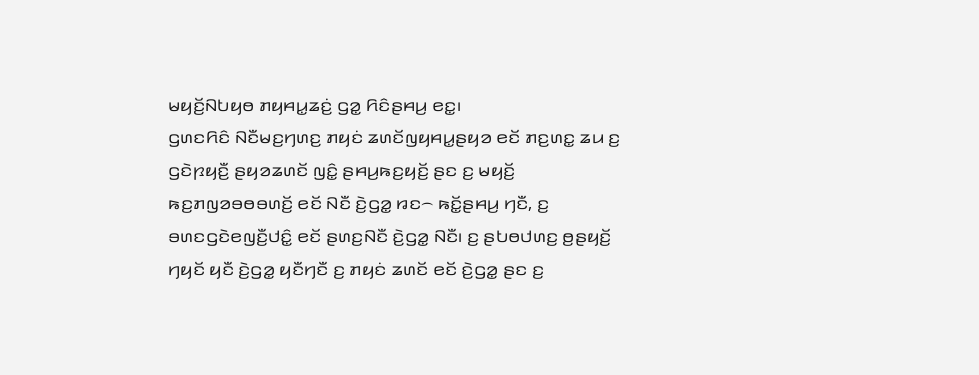ꤗꤟꤢꤩ꤬ꤡꤝꤟꤥ ꤊꤟꤌꤣ꤭ꤘꤢꤦ꤬ ꤞꤤ꤭ ꤖꤢꤨꤔꤌꤣ꤬ ꤕꤢ꤭꤯
ꤞꤛꤢꤖꤢꤨ ꤡꤢꤪꤗꤢ꤬ꤚꤛꤢ꤬ ꤊꤟꤢꤦ ꤘꤛꤢꤩꤜꤟꤌꤣ꤭ꤔꤟꤤ ꤕꤢꤩ ꤊꤢ꤬ꤛꤢ꤭ ꤘꤣ ꤢ꤬ ꤞꤢꤧꤐꤟꤢꤪ꤬ ꤔꤟꤤꤘꤛꤢꤩ ꤜꤢꤨ꤭ ꤔꤌꤣ꤬ꤒꤢ꤬ꤟꤢꤩ꤬ ꤔꤢ ꤢ꤬ ꤗꤟꤢꤩ꤬ ꤒꤢ꤬ꤊꤜꤤꤋꤥꤋꤛꤢꤩ꤬ ꤕꤢꤩ ꤡꤢꤪ ꤢꤧ꤬ꤞꤤ꤭ ꤙꤢ꤮ ꤒꤢꤩ꤭ꤔꤌꤣ꤬ ꤚꤢꤪ, ꤢ꤬ ꤋꤛꤢꤞꤢꤧꤕꤜꤢꤪ꤬ꤓꤢꤨ꤭ ꤕꤢꤩ ꤔꤛꤢ꤬ꤡꤢꤪ ꤢꤧ꤬ꤞꤤ꤭ ꤡꤢꤪ꤯ ꤢ꤬ ꤔꤝꤥꤓꤛꤢ꤬ ꤥ꤬ꤔꤟꤢꤩ꤬ ꤚꤟꤢꤩ ꤟꤢꤪ ꤢꤧ꤬ꤞꤤ꤭ ꤟꤢꤪꤚꤢꤪ ꤢ꤬ ꤊꤟꤢꤦ ꤘꤛꤢꤩ ꤕꤢꤩ ꤢꤧ꤬ꤞꤤ꤭ ꤔꤢ ꤢ꤬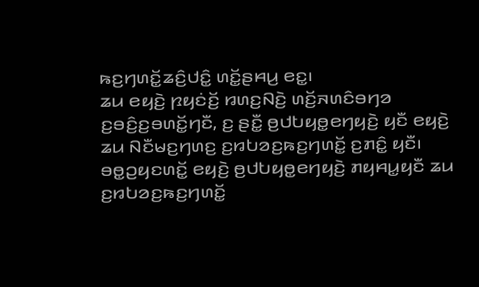ꤒꤢ꤬ꤚꤛꤢꤩ꤭ꤘꤢꤨ꤬ꤓꤢꤨ꤭ ꤛꤢꤩ꤭ꤔꤌꤣ꤬ ꤕꤢ꤭꤯
ꤘꤣ ꤕꤟꤢꤧ꤬ ꤐꤟꤢꤦꤢꤩ꤬ ꤙꤛꤢ꤬ꤡꤢꤧ꤬ ꤛꤢꤩ꤬ꤏꤛꤢꤨꤋꤚꤤ ꤢ꤬ꤋꤢꤨ꤬ꤢ꤬ꤋꤛꤢꤩ꤭ꤚꤢꤪ, ꤢ꤬ ꤔꤢꤪ꤭ ꤥ꤬ꤓꤝꤟꤥ꤭ꤕꤚꤟꤢꤧ꤬ ꤟꤢꤪ ꤕꤟꤢꤧ꤬ ꤘꤣ ꤡꤢꤪꤗꤢ꤬ꤚꤛꤢ꤬ ꤢ꤬ꤙꤝꤤꤢ꤬ꤒꤢ꤬ꤚꤛꤢꤩ꤭ ꤢ꤬ꤊꤢꤨ꤭ ꤟꤢꤪ꤯ ꤋꤥ꤭ꤑꤟꤢꤛꤢꤩ꤭ ꤕꤟꤢꤧ꤬ ꤥ꤬ꤓꤝꤟꤥ꤭ꤕꤚꤟꤢꤧ꤬ ꤊꤟꤌꤣ꤭ꤟꤢꤪ ꤘꤣ ꤢ꤬ꤙꤝꤤꤢ꤬ꤒꤢ꤬ꤚꤛꤢꤩ꤭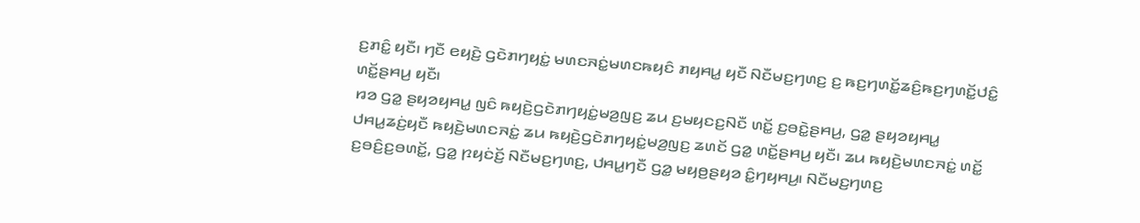ꤢ꤬ꤊꤢꤨ꤭ ꤟꤢꤪ꤯ ꤚꤢꤪ ꤕꤟꤢꤧ꤬ ꤞꤢꤧꤊꤚꤟꤢꤦ꤭ ꤗꤛꤢꤏꤢꤦ꤭ꤗꤛꤢꤒꤟꤢꤨ ꤊꤟꤌꤣ꤭ ꤟꤢꤪ ꤡꤢꤪꤗꤢ꤬ꤚꤛꤢ꤬ ꤢ꤬ ꤒꤢ꤬ꤚꤛꤢꤩ꤭ꤘꤢꤨ꤬ꤒꤢ꤬ꤚꤛꤢꤩ꤭ꤓꤢꤨ꤭ ꤛꤢꤩ꤭ꤔꤌꤣ꤬ ꤟꤢꤪ꤯
ꤙꤤ ꤞꤤ꤭ ꤔꤟꤤꤟꤌꤣ꤭ ꤜꤢꤨ ꤒꤟꤢꤧ꤬ꤞꤢꤧꤊꤚꤟꤢꤦ꤭ꤗꤤ꤬ꤜꤢ꤬ ꤘꤣ ꤢ꤬ꤗꤟꤢꤢ꤬ꤡꤢꤪ ꤛꤢꤩ꤭ ꤢ꤬ꤋꤢꤧ꤭ꤔꤌꤣ꤬, ꤞꤤ꤭ ꤔꤟꤤꤟꤌꤣ꤭ ꤓꤌꤣ꤭ꤘꤢꤦ꤬ꤟꤢꤪ ꤒꤟꤢꤧ꤬ꤗꤛꤢꤏꤢꤦ꤭ ꤘꤣ ꤒꤟꤢꤧ꤬ꤞꤢꤧꤊꤚꤟꤢꤦ꤭ꤗꤤ꤬ꤜꤢ꤬ ꤘꤛꤢꤩ ꤞꤤ꤭ ꤛꤢꤩ꤭ꤔꤌꤣ꤬ ꤟꤢꤪ꤯ ꤘꤣ ꤒꤟꤢꤧ꤬ꤗꤛꤢꤏꤢꤦ꤭ ꤛꤢꤩ꤭ ꤢ꤬ꤋꤢꤨ꤬ꤢ꤬ꤋꤛꤢꤩ꤭, ꤞꤤ꤭ ꤐꤟꤢꤦꤢꤩ꤬ ꤡꤢꤪꤗꤢ꤬ꤚꤛꤢ꤬, ꤓꤌꤣ꤭ꤚꤢꤪ ꤞꤤ꤭ ꤗꤟꤥ꤬ꤔꤟꤤ ꤢꤨ꤭ꤚꤟꤌꤣ꤬꤯ ꤡꤢꤪꤗꤢ꤬ꤚꤛꤢ꤬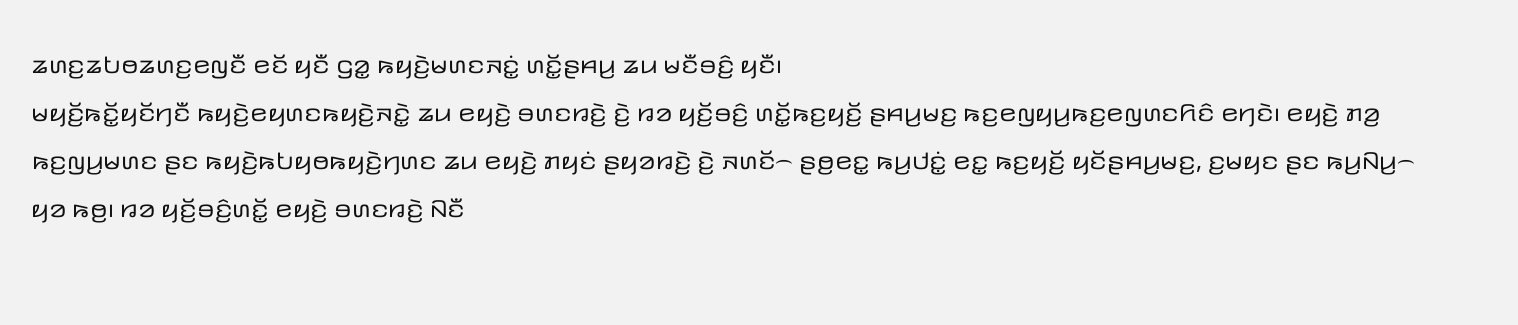ꤘꤛꤢ꤬ꤘꤝꤥꤘꤛꤢ꤬ꤕꤜꤢꤪ ꤕꤢꤩ ꤟꤢꤪ ꤞꤤ꤭ ꤒꤟꤢꤧ꤬ꤗꤛꤢꤏꤢꤦ꤭ ꤛꤢꤩ꤭ꤔꤌꤣ꤬ ꤘꤣ ꤗꤢꤪꤋꤢꤨ꤬ ꤟꤢꤪ꤯
ꤗꤟꤢꤩ꤬ꤒꤢꤩ꤭ꤟꤢꤩꤚꤢꤪ ꤒꤟꤢꤧ꤬ꤕꤟꤛꤢꤒꤟꤢꤧ꤬ꤏꤢꤧ꤭ ꤘꤣ ꤕꤟꤢꤧ꤬ ꤋꤛꤢꤙꤢꤧ꤬ ꤢꤧ꤬ ꤙꤤ ꤟꤢꤩ꤬ꤋꤢꤨ꤬ ꤛꤢꤩ꤭ꤒꤢ꤬ꤟꤢꤩ꤬ ꤔꤌꤣ꤬ꤗꤢ꤬ ꤒꤢ꤬ꤕꤜꤟꤣ꤬ꤒꤢ꤬ꤕꤜꤛꤢꤖꤢꤨ ꤕꤚꤢꤧ꤯ ꤕꤟꤢꤧ꤬ ꤊꤤ꤬ ꤒꤢ꤬ꤜꤣ꤬ꤗꤛꤢ ꤔꤢ ꤒꤟꤢꤧ꤬ꤒꤝꤟꤥꤒꤟꤢꤧ꤬ꤚꤛꤢ ꤘꤣ ꤕꤟꤢꤧ꤬ ꤊꤟꤢꤦ ꤔꤟꤤꤙꤢꤧ꤬ ꤢꤧ꤬ ꤏꤛꤢꤩ꤮ ꤔꤥ꤬ꤕꤢ꤭ ꤒꤣ꤬ꤓꤢꤦ꤭ ꤕꤢ꤭ ꤒꤢ꤬ꤟꤢꤩ꤬ ꤟꤢꤩꤔꤌꤣ꤬ꤗꤢ꤬, ꤢ꤬ꤗꤟꤢ ꤔꤢ ꤒꤣ꤬ꤡꤣ꤬꤮ ꤟꤤ ꤒꤥ꤬꤯ ꤙꤤ ꤟꤢꤩ꤬ꤋꤢꤨ꤬ꤛꤢꤩ꤭ ꤕꤟꤢꤧ꤬ ꤋꤛꤢꤙꤢꤧ꤬ ꤡꤢꤪ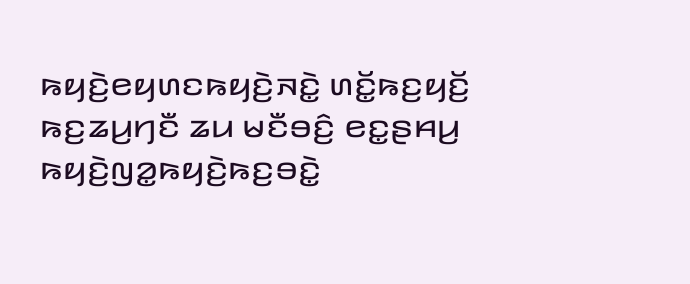ꤒꤟꤢꤧ꤬ꤕꤟꤛꤢꤒꤟꤢꤧ꤬ꤏꤢꤧ꤭ ꤛꤢꤩ꤭ꤒꤢ꤬ꤟꤢꤩ꤬ ꤒꤢ꤬ꤘꤣ꤬ꤚꤢꤪ ꤘꤣ ꤗꤢꤪꤋꤢꤨ꤬ ꤕꤢ꤭ꤔꤌꤣ꤬ ꤒꤟꤢꤧ꤬ꤜꤤ꤭ꤒꤟꤢꤧ꤬ꤒꤢ꤬ꤋꤢꤧ꤭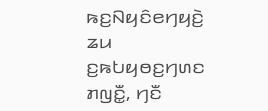ꤒꤢ꤬ꤡꤟꤢꤨꤕꤚꤟꤢꤧ꤬ ꤘꤣ ꤢ꤬ꤒꤝꤟꤥꤢ꤬ꤚꤛꤢ ꤊꤜꤢꤪ꤭, ꤚꤢꤪ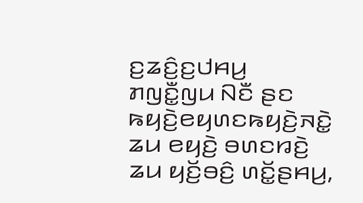ꤢ꤬ꤘꤢꤨ꤬ꤢ꤬ꤓꤌꤣ꤬ ꤊꤜꤢꤪ꤭ꤜꤣ ꤡꤢꤪ ꤔꤢ ꤒꤟꤢꤧ꤬ꤕꤟꤛꤢꤒꤟꤢꤧ꤬ꤏꤢꤧ꤭ ꤘꤣ ꤕꤟꤢꤧ꤬ ꤋꤛꤢꤙꤢꤧ꤬ ꤘꤣ ꤟꤢꤩ꤬ꤋꤢꤨ꤬ ꤛꤢꤩ꤭ꤔꤌꤣ꤬,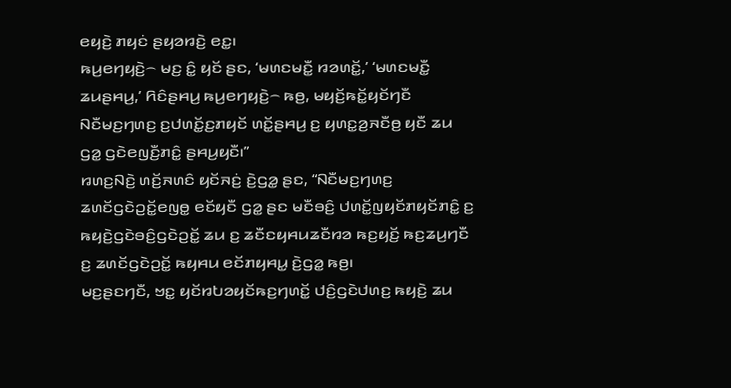ꤕꤟꤢꤧ꤬ ꤊꤟꤢꤦ ꤔꤟꤤꤙꤢꤧ꤬ ꤕꤢ꤭꤯
ꤒꤣ꤬ꤕꤚꤟꤢꤧ꤬꤮ ꤗꤢ꤬ ꤢꤨ꤭ ꤟꤢꤩ ꤔꤢ, ‘ꤗꤛꤢꤗꤢꤪ꤭ ꤙꤤꤛꤢꤩ꤭,’ ‘ꤗꤛꤢꤗꤢꤪ꤭ ꤘꤣꤔꤌꤣ꤬,’ ꤖꤢꤨꤔꤌꤣ꤬ ꤒꤣ꤬ꤕꤚꤟꤢꤧ꤬꤮ ꤒꤥ꤬, ꤗꤟꤢꤩ꤬ꤒꤢꤩ꤭ꤟꤢꤩꤚꤢꤪ ꤡꤢꤪꤗꤢ꤬ꤚꤛꤢ꤬ ꤢ꤬ꤓꤛꤢꤩ꤭ꤢ꤬ꤊꤟꤢꤩ ꤛꤢꤩ꤭ꤔꤌꤣ꤬ ꤢ꤬ ꤟꤛꤢ꤭ꤤ꤬ꤏꤢꤪꤥ꤬ ꤟꤢꤪ ꤘꤣ ꤞꤤ꤭ ꤞꤢꤧꤕꤜꤢꤪ꤬ꤊꤢꤨ꤭ ꤔꤌꤣ꤬ꤟꤢꤪ꤯”
ꤙꤛꤢ꤬ꤡꤢꤧ꤬ ꤛꤢꤩ꤬ꤏꤛꤢꤨ ꤟꤢꤩꤏꤢꤦ꤬ ꤢꤧ꤬ꤞꤤ꤭ ꤔꤢ, “ꤡꤢꤪꤗꤢ꤬ꤚꤛꤢ꤬ ꤘꤛꤢꤩꤞꤢꤧꤑꤢꤩ꤭ꤕꤜꤥ꤭ ꤕꤢꤩꤟꤢꤪ ꤞꤤ꤭ ꤔꤢ ꤗꤢꤪꤋꤢꤨ꤬ ꤓꤛꤢꤩ꤭ꤜꤟꤢꤩꤊꤟꤢꤩꤊꤢꤨ꤭ ꤢ꤬ ꤒꤟꤢꤧ꤬ꤞꤢꤧꤋꤢꤨ꤬ꤞꤢꤧꤑꤢꤩ꤭ ꤘꤣ ꤢ꤬ ꤘꤢꤪꤢꤟꤌꤣꤘꤢꤪꤙꤤ ꤒꤢ꤬ꤟꤢꤩ꤬ ꤒꤢ꤬ꤘꤣ꤬ꤚꤢꤪ ꤢ꤬ ꤘꤛꤢꤩꤞꤢꤧꤑꤢꤩ꤭ ꤒꤟꤌꤣ ꤕꤢꤩꤊꤟꤌꤣ꤭ ꤢꤧ꤬ꤞꤤ꤭ ꤒꤥ꤬꤯
ꤗꤢ꤬ꤔꤢꤚꤢꤪ, ꤠꤢ꤭ ꤟꤢꤩꤙꤝꤤꤟꤢꤩꤒꤢ꤬ꤚꤛꤢꤩ꤭ ꤓꤢꤨ꤬ꤞꤢꤧꤓꤛꤢ꤬ ꤒꤟꤢꤧ꤬ ꤘꤣ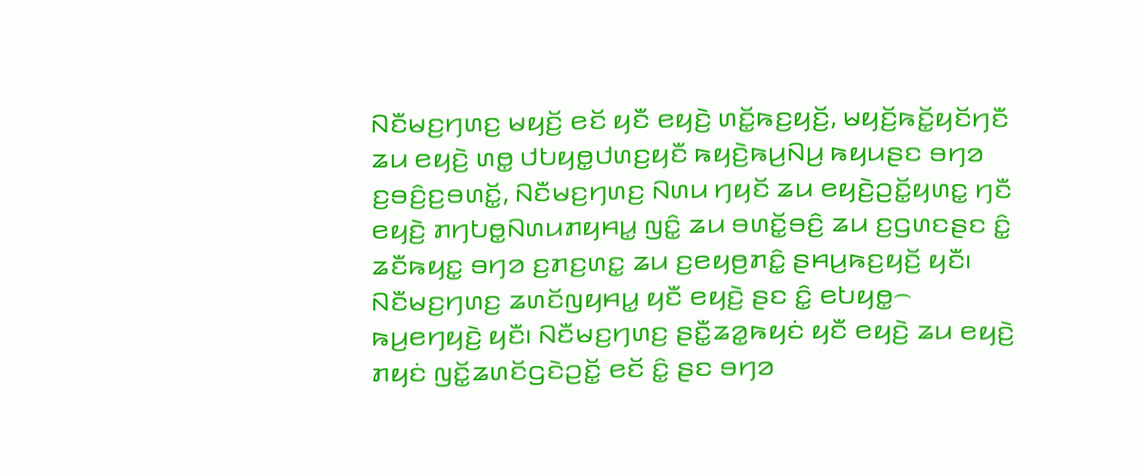ꤡꤢꤪꤗꤢ꤬ꤚꤛꤢ꤬ ꤗꤟꤢꤩ꤬ ꤕꤢꤩ ꤟꤢꤪ ꤕꤟꤢꤧ꤬ ꤛꤢꤩ꤭ꤒꤢ꤬ꤟꤢꤩ꤬, ꤗꤟꤢꤩ꤬ꤒꤢꤩ꤭ꤟꤢꤩꤚꤢꤪ ꤘꤣ ꤕꤟꤢꤧ꤬ ꤛꤥ꤭ ꤓꤝꤟꤥ꤭ꤓꤛꤢ꤬ꤟꤢꤪ ꤒꤟꤢꤧ꤬ꤒꤣ꤬ꤡꤣ꤬ ꤒꤟꤣꤔꤢ ꤋꤚꤤ ꤢ꤬ꤋꤢꤨ꤬ꤢ꤬ꤋꤛꤢꤩ꤭, ꤡꤢꤪꤗꤢ꤬ꤚꤛꤢ꤬ ꤡꤛꤣ ꤚꤟꤢꤩ ꤘꤣ ꤕꤟꤢꤧ꤬ꤑꤢꤩ꤭ꤟꤛꤢ꤭ ꤚꤢꤪ ꤕꤟꤢꤧ꤬ ꤊꤚꤝꤥ꤭ꤡꤛꤣꤊꤟꤌꤣ꤭ ꤜꤢꤨ꤭ ꤘꤣ ꤋꤛꤢꤩ꤭ꤋꤢꤨ꤬ ꤘꤣ ꤢ꤬ꤞꤛꤢꤔꤢ ꤢꤨ꤭ ꤘꤢꤪꤒꤟꤢ꤭ ꤋꤚꤤ ꤢ꤬ꤊꤢ꤬ꤛꤢ꤭ ꤘꤣ ꤢ꤬ꤕꤟꤥ꤬ꤊꤢꤨ꤭ ꤔꤌꤣ꤬ꤒꤢ꤬ꤟꤢꤩ꤬ ꤟꤢꤪ꤯ ꤡꤢꤪꤗꤢ꤬ꤚꤛꤢ꤬ ꤘꤛꤢꤩꤜꤟꤌꤣ꤭ ꤟꤢꤪ ꤕꤟꤢꤧ꤬ ꤔꤢ ꤢꤨ꤭ ꤕꤝꤟꤥ꤭꤮ ꤒꤣ꤬ꤕꤚꤟꤢꤧ꤬ ꤟꤢꤪ꤯ ꤡꤢꤪꤗꤢ꤬ꤚꤛꤢ꤬ ꤔꤢꤪ꤭ꤘꤤ꤭ꤒꤟꤢꤦ ꤟꤢꤪ ꤕꤟꤢꤧ꤬ ꤘꤣ ꤕꤟꤢꤧ꤬ ꤊꤟꤢꤦ ꤜꤢꤩ꤭ꤘꤛꤢꤩꤞꤢꤧꤑꤢꤩ꤭ ꤕꤢꤩ ꤢꤨ꤭ ꤔꤢ ꤋꤚꤤ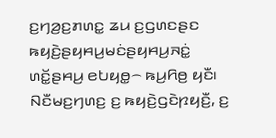ꤢ꤬ꤚꤤ꤬ꤢ꤬ꤊꤛꤢ꤭ ꤘꤣ ꤢ꤬ꤞꤛꤢꤔꤢ ꤒꤟꤢꤧ꤬ꤔꤟꤌꤣ꤬ꤗꤢꤦꤔꤟꤌꤣ꤬ꤏꤢꤦ꤭ ꤛꤢꤩ꤭ꤔꤌꤣ꤬ ꤕꤝꤟꤥ꤭꤮ ꤒꤣ꤬ꤖꤥ꤬ ꤟꤢꤪ꤯
ꤡꤢꤪꤗꤢ꤬ꤚꤛꤢ꤬ ꤢ꤬ ꤒꤟꤢꤧ꤬ꤞꤢꤧꤐꤟꤢꤪ꤬, ꤢ꤬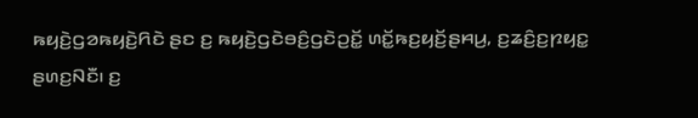ꤒꤟꤢꤧ꤬ꤞꤤꤒꤟꤢꤧ꤬ꤖꤢꤧ ꤔꤢ ꤢ꤬ ꤒꤟꤢꤧ꤬ꤞꤢꤧꤋꤢꤨ꤬ꤞꤢꤧꤑꤢꤩ꤭ ꤛꤢꤩ꤭ꤒꤢ꤬ꤟꤢꤩ꤬ꤔꤌꤣ꤬, ꤢ꤬ꤘꤢꤨ꤬ꤢ꤬ꤐꤟꤢ꤭ ꤔꤛꤢ꤬ꤡꤢꤪ꤯ ꤢ꤬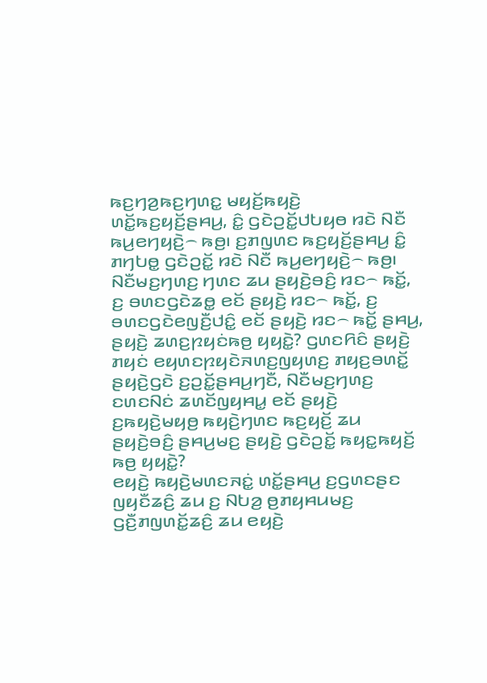ꤒꤢ꤬ꤚꤤ꤬ꤒꤢ꤬ꤚꤛꤢ꤭ ꤗꤟꤢꤩ꤬ꤒꤟꤢꤧ꤬ ꤛꤢꤩ꤭ꤒꤢ꤬ꤟꤢꤩ꤬ꤔꤌꤣ꤬, ꤢꤨ꤭ ꤞꤢꤧꤑꤢꤩ꤭ꤓꤝꤟꤥ ꤙꤢꤧ ꤡꤢꤪ ꤒꤣ꤬ꤕꤚꤟꤢꤧ꤬꤮ ꤒꤥ꤬꤯ ꤢ꤬ꤊꤜꤛꤢ ꤒꤢ꤬ꤟꤢꤩ꤬ꤔꤌꤣ꤬ ꤢꤨ꤭ ꤊꤚꤝꤥ꤭ ꤞꤢꤧꤑꤢꤩ꤭ ꤙꤢꤧ ꤡꤢꤪ ꤒꤣ꤬ꤕꤚꤟꤢꤧ꤬꤮ ꤒꤥ꤬꤯
ꤡꤢꤪꤗꤢ꤬ꤚꤛꤢ꤬ ꤚꤛꤢ ꤘꤣ ꤔꤟꤢꤧ꤬ꤋꤢꤨ꤬ ꤙꤢ꤮ ꤒꤢꤩ꤭, ꤢ꤬ ꤋꤛꤢꤞꤢꤧꤘꤥ꤭ ꤕꤢꤩ ꤔꤟꤢꤧ꤬ ꤙꤢ꤮ ꤒꤢꤩ꤭, ꤢ꤬ ꤋꤛꤢꤞꤢꤧꤕꤜꤢꤪ꤬ꤓꤢꤨ꤭ ꤕꤢꤩ ꤔꤟꤢꤧ꤬ ꤙꤢ꤮ ꤒꤢꤩ꤭ ꤔꤌꤣ꤬, ꤔꤟꤢꤧ꤬ ꤘꤛꤢ꤬ꤐꤟꤢꤦꤒꤥ꤬ ꤟꤟꤢꤧ꤭? ꤞꤛꤢꤖꤢꤨ ꤔꤟꤢꤧ꤬ ꤊꤟꤢꤦ ꤕꤟꤛꤢꤐꤟꤢꤧꤏꤛꤢ꤬ꤜꤟꤛꤢ꤬ ꤊꤟꤢ꤬ꤋꤛꤢꤩ꤭ ꤔꤟꤢꤧ꤬ꤞꤢꤧ ꤢ꤬ꤑꤢꤩ꤭ꤔꤌꤣ꤬ꤚꤢꤪ, ꤡꤢꤪꤗꤢ꤬ꤚꤛꤢ꤬ ꤢꤛꤢꤡꤢꤦ ꤘꤛꤢꤩꤜꤟꤌꤣ꤭ ꤕꤢꤩ ꤔꤟꤢꤧ꤬ ꤢ꤬ꤒꤟꤢꤧ꤬ꤗꤟꤥ꤬ ꤒꤟꤢꤧ꤬ꤚꤛꤢ ꤒꤢ꤬ꤟꤢꤩ꤬ ꤘꤣ ꤔꤟꤢꤧ꤬ꤋꤢꤨ꤬ ꤔꤌꤣ꤬ꤗꤢ꤬ ꤔꤟꤢꤧ꤬ ꤞꤢꤧꤑꤢꤩ꤭ ꤒꤟꤢ꤭ꤒꤟꤢꤩ꤬ ꤒꤥ꤬ ꤟꤟꤢꤧ꤭?
ꤕꤟꤢꤧ꤬ ꤒꤟꤢꤧ꤬ꤗꤛꤢꤏꤢꤦ꤭ ꤛꤢꤩ꤭ꤔꤌꤣ꤬ ꤢ꤬ꤞꤛꤢꤔꤢ ꤜꤟꤢꤪꤘꤢꤨ꤬ ꤘꤣ ꤢ꤬ ꤡꤝꤤ꤬ ꤥ꤬ꤊꤟꤌꤣꤗꤢ꤬ ꤞꤢꤪ꤬ꤊꤜꤛꤢꤩ꤭ꤘꤢꤨ꤬ ꤘꤣ ꤕꤟꤢꤧ꤬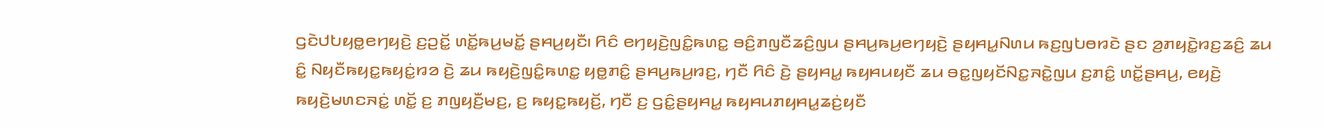ꤞꤢꤧꤓꤝꤟꤥ꤭ꤕꤚꤟꤢꤧ꤬ ꤢ꤬ꤑꤢꤩ꤭ ꤛꤢꤩ꤭ꤒꤣ꤬ꤗꤢꤩ꤭ ꤔꤌꤣ꤬ꤟꤢꤪ꤯ ꤖꤢꤨ ꤕꤚꤟꤢꤧ꤬ꤜꤢꤨ꤭ꤒꤛꤢ꤭ ꤋꤢꤨ꤬ꤊꤜꤢꤪꤘꤢꤨ꤬ꤜꤣ ꤔꤌꤣ꤬ꤒꤣ꤬ꤕꤚꤟꤢꤧ꤬ ꤔꤟꤌꤣ꤭ꤡꤛꤣ ꤒꤢ꤬ꤜꤝꤥꤙꤢꤧ ꤔꤢ ꤤ꤬ꤊꤟꤢꤧ꤭ꤙꤢ꤬ꤘꤢꤨ꤬ ꤘꤣ ꤢꤨ꤭ ꤡꤟꤢꤪꤒꤟꤢ꤭ꤒꤟꤢꤦ꤭ꤙꤤ ꤢꤧ꤬ ꤘꤣ ꤒꤟꤢꤧ꤬ꤜꤢꤨ꤭ꤒꤛꤢ꤭ ꤟꤥ꤭ꤊꤢꤨ꤭ ꤔꤌꤣ꤬ꤒꤣ꤬ꤙꤢ꤬, ꤚꤢꤪ ꤖꤢꤨ ꤢꤧ꤬ ꤔꤟꤌꤣ꤭ ꤒꤟꤌꤣꤟꤢꤪ ꤘꤣ ꤋꤢ꤭ꤜꤟꤢꤩꤡꤢ꤭ꤏꤢꤧ꤭ꤜꤣ ꤢ꤬ꤊꤢꤨ꤭ ꤛꤢꤩ꤭ꤔꤌꤣ꤬, ꤕꤟꤢꤧ꤬ ꤒꤟꤢꤧ꤬ꤗꤛꤢꤏꤢꤦ꤭ ꤛꤢꤩ꤭ ꤢ꤬ ꤊꤜꤟꤢꤪ꤬ꤗꤢ꤬, ꤢ꤬ ꤒꤟꤢ꤭ꤒꤟꤢꤩ꤬, ꤚꤢꤪ ꤢ꤬ ꤞꤢꤨ꤭ꤔꤟꤌꤣ꤭ ꤒꤟꤌꤣꤊꤟꤌꤣ꤭ꤘꤢꤦ꤬ꤟꤢꤪ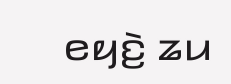ꤕꤟꤢꤧ꤬ ꤘꤣ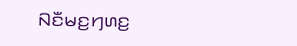ꤡꤢꤪꤗꤢ꤬ꤚꤛꤢ꤬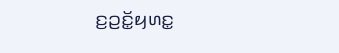ꤢ꤬ꤑꤢꤩ꤭ꤟꤛꤢ꤭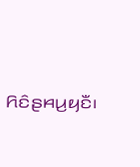ꤖꤢꤨꤔꤌꤣ꤬ꤟꤢꤪ꤯